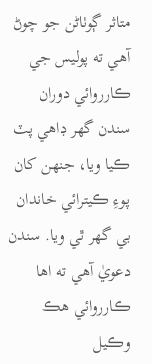متاثر ڳوٺاڻن جو چوڻ آهي ته پوليس جي ڪارروائي دوران سندن گهر ڊاهي پٽ ڪيا ويا، جنهن کان پوءِ ڪيترائي خاندان بي گهر ٿي ويا. سندن دعويٰ آهي ته اها ڪارروائي هڪ وڪيل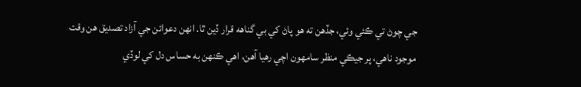جي چوڻ تي ڪئي وئي، جڏهن ته هو پاڻ کي بي گناهه قرار ڏين ٿا. انهن دعوائن جي آزاد تصديق هن وقت موجود ناهي، پر جيڪي منظر سامهون اچي رهيا آهن، اهي ڪنهن به حساس دل کي لوڏي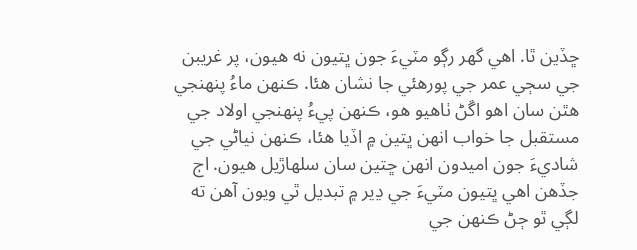ڇڏين ٿا. اهي گهر رڳو مٽيءَ جون ڀتيون نه هيون، پر غريبن جي سڄي عمر جي پورهئي جا نشان هئا. ڪنهن ماءُ پنهنجي هٿن سان اهو اڱڻ ٺاهيو هو، ڪنهن پيءُ پنهنجي اولاد جي مستقبل جا خواب انهن ڀتين ۾ اڏيا هئا، ڪنهن نياڻي جي شاديءَ جون اميدون انهن ڇتين سان سلهاڙيل هيون. اڄ جڏهن اهي ڀتيون مٽيءَ جي ڍير ۾ تبديل ٿي ويون آهن ته لڳي ٿو ڄڻ ڪنهن جي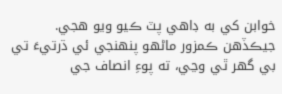خوابن کي به ڊاهي پٽ ڪيو ويو هجي. جيڪڏهن ڪمزور ماڻهو پنهنجي ئي ڌرتيءَ تي بي گهر ٿي وڃي، ته پوءِ انصاف جي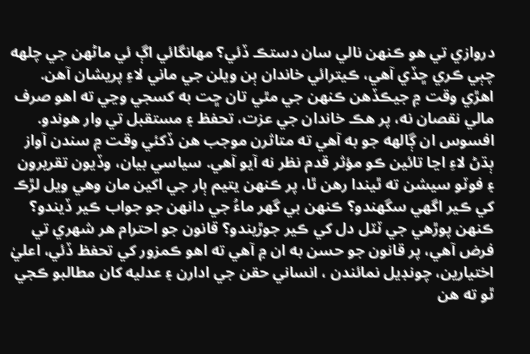دروازي تي هو ڪنهن نالي سان دستڪ ڏئي؟ مهانگائي اڳ ئي ماڻهن جي چلهه چٻي ڪري ڇڏي آهي، ڪيترائي خاندان ٻن ويلن جي ماني لاءِ پريشان آهن. اهڙي وقت ۾ جيڪڏهن ڪنهن جي مٿي تان ڇت به کسجي وڃي ته اهو صرف مالي نقصان نه، پر هڪ خاندان جي عزت، تحفظ ۽ مستقبل تي وار هوندو. افسوس ان ڳالهه جو به آهي ته متاثرن موجب هن ڏکئي وقت ۾ سندن آواز ٻڌڻ لاءِ اڃا تائين ڪو مؤثر قدم نظر نه آيو آهي. سياسي بيان، وڏيون تقريرون ۽ فوٽو سيشن ته ٿيندا رهن ٿا، پر ڪنهن يتيم ٻار جي اکين مان وهي ويل لڙڪ کي ڪير اگهي سگهندو؟ ڪنهن بي گهر ماءُ جي دانهن جو جواب ڪير ڏيندو؟ ڪنهن پوڙهي جي ٽٽل دل کي ڪير جوڙيندو؟ قانون جو احترام هر شهري تي فرض آهي، پر قانون جو حسن به ان ۾ آهي ته اهو ڪمزور کي تحفظ ڏئي، اعليٰ اختيارين، چونڊيل نمائندن ، انساني حقن جي ادارن ۽ عدليه کان مطالبو ڪجي ٿو ته هن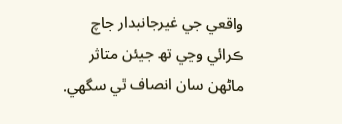واقعي جي غيرجانبدار جاچ ڪرائي وڃي تھ جيئن متاثر ماڻھن سان انصاف ٿي سگھي.